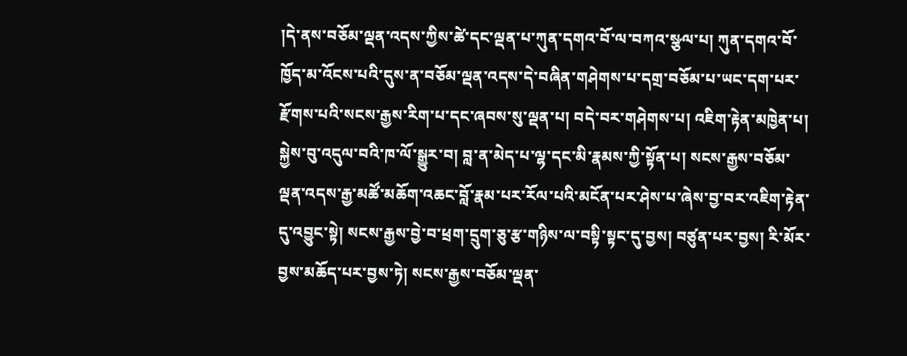།དེ་ནས་བཅོམ་ལྡན་འདས་ཀྱིས་ཚེ་དང་ལྡན་པ་ཀུན་དགའ་བོ་ལ་བཀའ་སྩལ་པ། ཀུན་དགའ་བོ་ཁྱོད་མ་འོངས་པའི་དུས་ན་བཅོམ་ལྡན་འདས་དེ་བཞིན་གཤེགས་པ་དགྲ་བཅོམ་པ་ཡང་དག་པར་རྫོགས་པའི་སངས་རྒྱས་རིག་པ་དང་ཞབས་སུ་ལྡན་པ། བདེ་བར་གཤེགས་པ། འཇིག་རྟེན་མཁྱེན་པ། སྐྱེས་བུ་འདུལ་བའི་ཁ་ལོ་སྒྱུར་བ། བླ་ན་མེད་པ་ལྷ་དང་མི་རྣམས་ཀྱི་སྟོན་པ། སངས་རྒྱས་བཅོམ་ལྡན་འདས་རྒྱ་མཚོ་མཆོག་འཆང་བློ་རྣམ་པར་རོལ་པའི་མངོན་པར་ཤེས་པ་ཞེས་བྱ་བར་འཇིག་རྟེན་དུ་འབྱུང་སྟེ། སངས་རྒྱས་བྱེ་བ་ཕྲག་དྲུག་ཅུ་རྩ་གཉིས་ལ་བསྟི་སྟང་དུ་བྱས། བཙུན་པར་བྱས། རི་མོར་བྱས་མཆོད་པར་བྱས་ཏེ། སངས་རྒྱས་བཅོམ་ལྡན་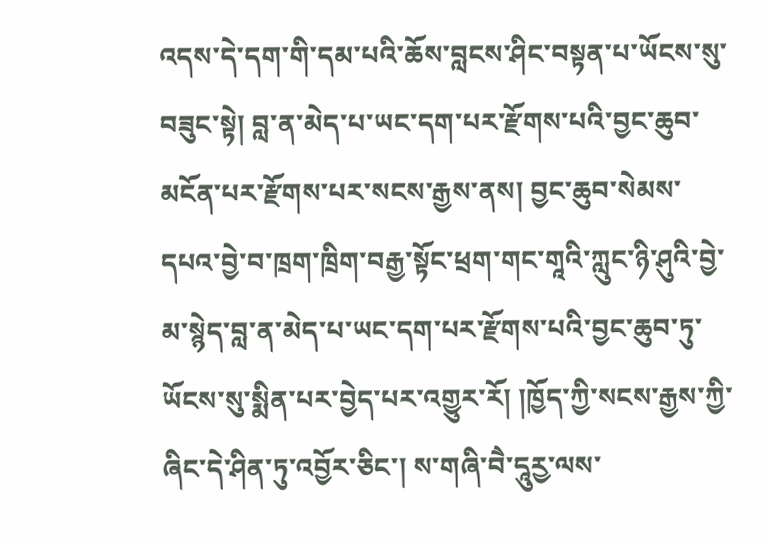འདས་དེ་དག་གི་དམ་པའི་ཆོས་བླངས་ཤིང་བསྟན་པ་ཡོངས་སུ་བཟུང་སྟེ། བླ་ན་མེད་པ་ཡང་དག་པར་རྫོགས་པའི་བྱང་ཆུབ་མངོན་པར་རྫོགས་པར་སངས་རྒྱས་ནས། བྱང་ཆུབ་སེམས་དཔའ་བྱེ་བ་ཁྲག་ཁྲིག་བརྒྱ་སྟོང་ཕྲག་གང་གཱའི་ཀླུང་ཉི་ཤུའི་བྱེ་མ་སྙེད་བླ་ན་མེད་པ་ཡང་དག་པར་རྫོགས་པའི་བྱང་ཆུབ་ཏུ་ཡོངས་སུ་སྨིན་པར་བྱེད་པར་འགྱུར་རོ། །ཁྱོད་ཀྱི་སངས་རྒྱས་ཀྱི་ཞིང་དེ་ཤིན་ཏུ་འབྱོར་ཅིང་། ས་གཞི་བཻ་དཱུརྱ་ལས་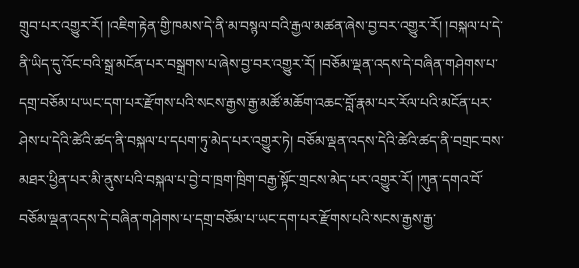གྲུབ་པར་འགྱུར་རོ། །འཇིག་རྟེན་གྱི་ཁམས་དེ་ནི་མ་བསྙལ་བའི་རྒྱལ་མཚན་ཞེས་བྱ་བར་འགྱུར་རོ། །བསྐལ་པ་དེ་ནི་ཡིད་དུ་འོང་བའི་སྒྲ་མངོན་པར་བསྒྲགས་པ་ཞེས་བྱ་བར་འགྱུར་རོ། །བཅོམ་ལྡན་འདས་དེ་བཞིན་གཤེགས་པ་དགྲ་བཅོམ་པ་ཡང་དག་པར་རྫོགས་པའི་སངས་རྒྱས་རྒྱ་མཚོ་མཆོག་འཆང་བློ་རྣམ་པར་རོལ་པའི་མངོན་པར་ཤེས་པ་དེའི་ཚེའི་ཚད་ནི་བསྐལ་པ་དཔག་ཏུ་མེད་པར་འགྱུར་ཏེ། བཅོམ་ལྡན་འདས་དེའི་ཚེའི་ཚད་ནི་བགྲང་བས་མཐར་ཕྱིན་པར་མི་ནུས་པའི་བསྐལ་པ་བྱེ་བ་ཁྲག་ཁྲིག་བརྒྱ་སྟོང་གྲངས་མེད་པར་འགྱུར་རོ། །ཀུན་དགའ་བོ་བཅོམ་ལྡན་འདས་དེ་བཞིན་གཤེགས་པ་དགྲ་བཅོམ་པ་ཡང་དག་པར་རྫོགས་པའི་སངས་རྒྱས་རྒྱ་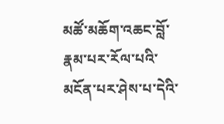མཚོ་མཆོག་འཆང་བློ་རྣམ་པར་རོལ་པའི་མངོན་པར་ཤེས་པ་དེའི་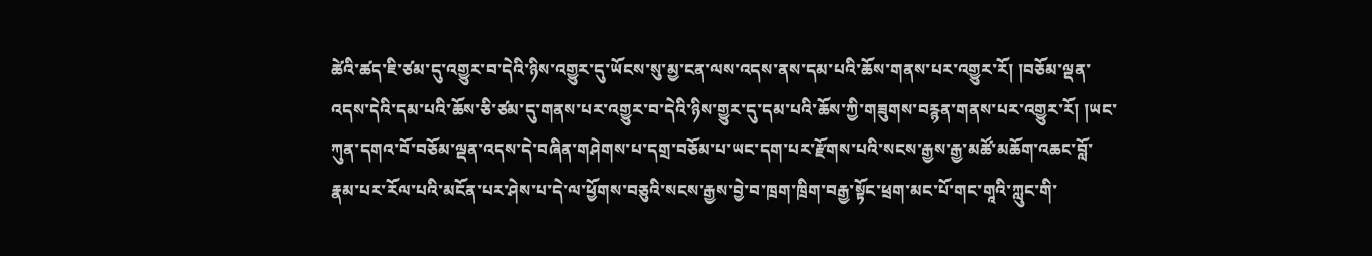ཚེའི་ཚད་ཇི་ཙམ་དུ་འགྱུར་བ་དེའི་ཉིས་འགྱུར་དུ་ཡོངས་སུ་མྱ་ངན་ལས་འདས་ནས་དམ་པའི་ཆོས་གནས་པར་འགྱུར་རོ། །བཅོམ་ལྡན་འདས་དེའི་དམ་པའི་ཆོས་ཅི་ཙམ་དུ་གནས་པར་འགྱུར་བ་དེའི་ཉིས་གྱུར་དུ་དམ་པའི་ཆོས་ཀྱི་གཟུགས་བརྙན་གནས་པར་འགྱུར་རོ། །ཡང་ཀུན་དགའ་བོ་བཅོམ་ལྡན་འདས་དེ་བཞིན་གཤེགས་པ་དགྲ་བཅོམ་པ་ཡང་དག་པར་རྫོགས་པའི་སངས་རྒྱས་རྒྱ་མཚོ་མཆོག་འཆང་བློ་རྣམ་པར་རོལ་པའི་མངོན་པར་ཤེས་པ་དེ་ལ་ཕྱོགས་བཅུའི་སངས་རྒྱས་བྱེ་བ་ཁྲག་ཁྲིག་བརྒྱ་སྟོང་ཕྲག་མང་པོ་གང་གཱའི་ཀླུང་གི་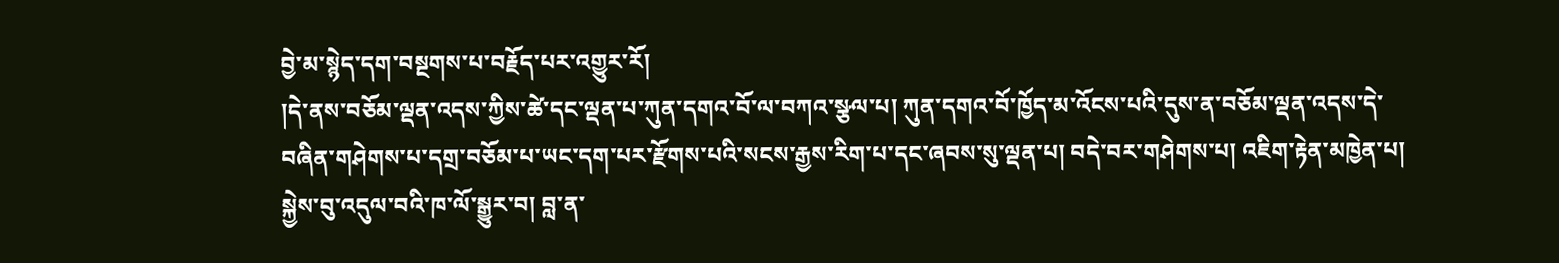བྱེ་མ་སྙེད་དག་བསྔགས་པ་བརྗོད་པར་འགྱུར་རོ།
།དེ་ནས་བཅོམ་ལྡན་འདས་ཀྱིས་ཚེ་དང་ལྡན་པ་ཀུན་དགའ་བོ་ལ་བཀའ་སྩལ་པ། ཀུན་དགའ་བོ་ཁྱོད་མ་འོངས་པའི་དུས་ན་བཅོམ་ལྡན་འདས་དེ་བཞིན་གཤེགས་པ་དགྲ་བཅོམ་པ་ཡང་དག་པར་རྫོགས་པའི་སངས་རྒྱས་རིག་པ་དང་ཞབས་སུ་ལྡན་པ། བདེ་བར་གཤེགས་པ། འཇིག་རྟེན་མཁྱེན་པ། སྐྱེས་བུ་འདུལ་བའི་ཁ་ལོ་སྒྱུར་བ། བླ་ན་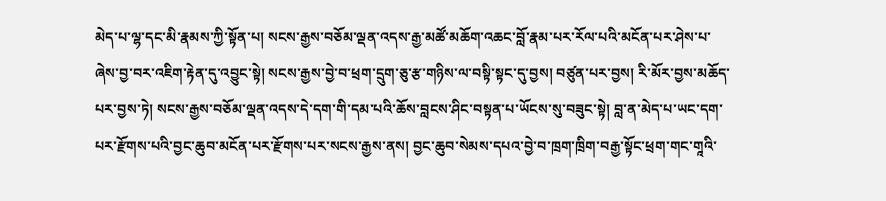མེད་པ་ལྷ་དང་མི་རྣམས་ཀྱི་སྟོན་པ། སངས་རྒྱས་བཅོམ་ལྡན་འདས་རྒྱ་མཚོ་མཆོག་འཆང་བློ་རྣམ་པར་རོལ་པའི་མངོན་པར་ཤེས་པ་ཞེས་བྱ་བར་འཇིག་རྟེན་དུ་འབྱུང་སྟེ། སངས་རྒྱས་བྱེ་བ་ཕྲག་དྲུག་ཅུ་རྩ་གཉིས་ལ་བསྟི་སྟང་དུ་བྱས། བཙུན་པར་བྱས། རི་མོར་བྱས་མཆོད་པར་བྱས་ཏེ། སངས་རྒྱས་བཅོམ་ལྡན་འདས་དེ་དག་གི་དམ་པའི་ཆོས་བླངས་ཤིང་བསྟན་པ་ཡོངས་སུ་བཟུང་སྟེ། བླ་ན་མེད་པ་ཡང་དག་པར་རྫོགས་པའི་བྱང་ཆུབ་མངོན་པར་རྫོགས་པར་སངས་རྒྱས་ནས། བྱང་ཆུབ་སེམས་དཔའ་བྱེ་བ་ཁྲག་ཁྲིག་བརྒྱ་སྟོང་ཕྲག་གང་གཱའི་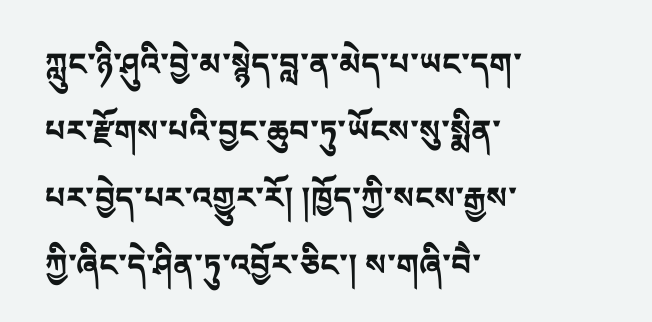ཀླུང་ཉི་ཤུའི་བྱེ་མ་སྙེད་བླ་ན་མེད་པ་ཡང་དག་པར་རྫོགས་པའི་བྱང་ཆུབ་ཏུ་ཡོངས་སུ་སྨིན་པར་བྱེད་པར་འགྱུར་རོ། །ཁྱོད་ཀྱི་སངས་རྒྱས་ཀྱི་ཞིང་དེ་ཤིན་ཏུ་འབྱོར་ཅིང་། ས་གཞི་བཻ་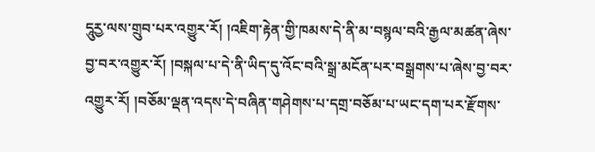དཱུརྱ་ལས་གྲུབ་པར་འགྱུར་རོ། །འཇིག་རྟེན་གྱི་ཁམས་དེ་ནི་མ་བསྙལ་བའི་རྒྱལ་མཚན་ཞེས་བྱ་བར་འགྱུར་རོ། །བསྐལ་པ་དེ་ནི་ཡིད་དུ་འོང་བའི་སྒྲ་མངོན་པར་བསྒྲགས་པ་ཞེས་བྱ་བར་འགྱུར་རོ། །བཅོམ་ལྡན་འདས་དེ་བཞིན་གཤེགས་པ་དགྲ་བཅོམ་པ་ཡང་དག་པར་རྫོགས་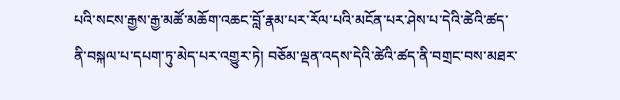པའི་སངས་རྒྱས་རྒྱ་མཚོ་མཆོག་འཆང་བློ་རྣམ་པར་རོལ་པའི་མངོན་པར་ཤེས་པ་དེའི་ཚེའི་ཚད་ནི་བསྐལ་པ་དཔག་ཏུ་མེད་པར་འགྱུར་ཏེ། བཅོམ་ལྡན་འདས་དེའི་ཚེའི་ཚད་ནི་བགྲང་བས་མཐར་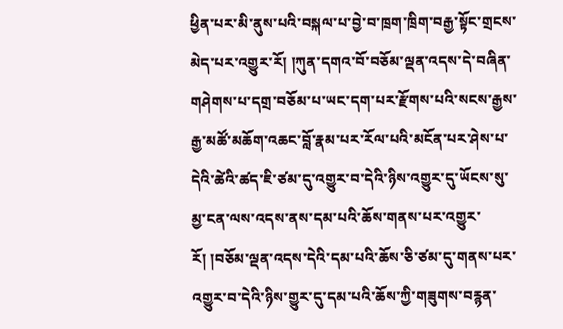ཕྱིན་པར་མི་ནུས་པའི་བསྐལ་པ་བྱེ་བ་ཁྲག་ཁྲིག་བརྒྱ་སྟོང་གྲངས་མེད་པར་འགྱུར་རོ། །ཀུན་དགའ་བོ་བཅོམ་ལྡན་འདས་དེ་བཞིན་གཤེགས་པ་དགྲ་བཅོམ་པ་ཡང་དག་པར་རྫོགས་པའི་སངས་རྒྱས་རྒྱ་མཚོ་མཆོག་འཆང་བློ་རྣམ་པར་རོལ་པའི་མངོན་པར་ཤེས་པ་དེའི་ཚེའི་ཚད་ཇི་ཙམ་དུ་འགྱུར་བ་དེའི་ཉིས་འགྱུར་དུ་ཡོངས་སུ་མྱ་ངན་ལས་འདས་ནས་དམ་པའི་ཆོས་གནས་པར་འགྱུར་རོ། །བཅོམ་ལྡན་འདས་དེའི་དམ་པའི་ཆོས་ཅི་ཙམ་དུ་གནས་པར་འགྱུར་བ་དེའི་ཉིས་གྱུར་དུ་དམ་པའི་ཆོས་ཀྱི་གཟུགས་བརྙན་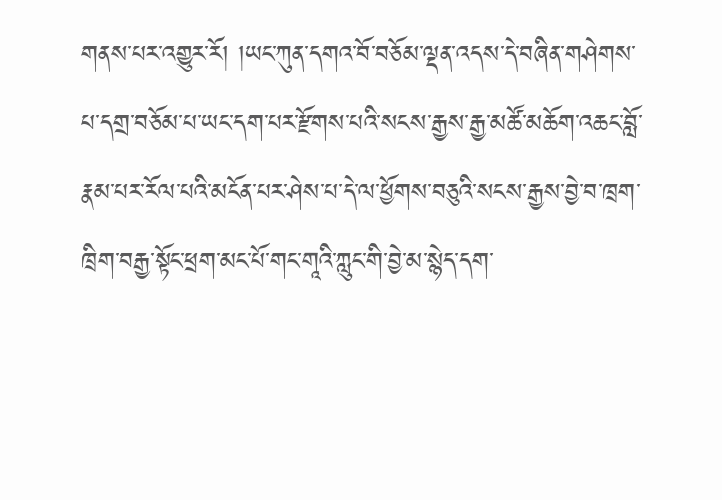གནས་པར་འགྱུར་རོ། །ཡང་ཀུན་དགའ་བོ་བཅོམ་ལྡན་འདས་དེ་བཞིན་གཤེགས་པ་དགྲ་བཅོམ་པ་ཡང་དག་པར་རྫོགས་པའི་སངས་རྒྱས་རྒྱ་མཚོ་མཆོག་འཆང་བློ་རྣམ་པར་རོལ་པའི་མངོན་པར་ཤེས་པ་དེ་ལ་ཕྱོགས་བཅུའི་སངས་རྒྱས་བྱེ་བ་ཁྲག་ཁྲིག་བརྒྱ་སྟོང་ཕྲག་མང་པོ་གང་གཱའི་ཀླུང་གི་བྱེ་མ་སྙེད་དག་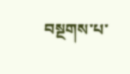བསྔགས་པ་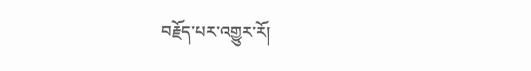བརྗོད་པར་འགྱུར་རོ།